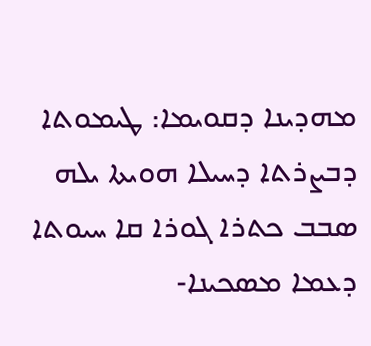ܡܗܕܝܢܐ ܕܩܘܝܡܐ: ܛܝܡܘܬܐ ܕܒܨܪܬܐ ܕܚܝܠܐ ܗܘܝܬܐ ܝܠܗ ܣܒܒ ܟܬܪܐ ܓܘܪܐ ܩܐ ܚܝܘܬܐ ܕܥܡܐ ܡܣܟܝܢܐ-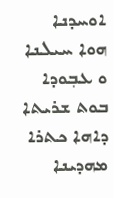ܐܘܚܕܢܐ ܗܘܐ ܚܝܠܢܐ ܘ ܥܒܼܘܕܐ ܒܘܬ ܫܪܝܬܐ ܕܐܗܐ ܟܬܪܐ
ܡܗܕܝܢܐ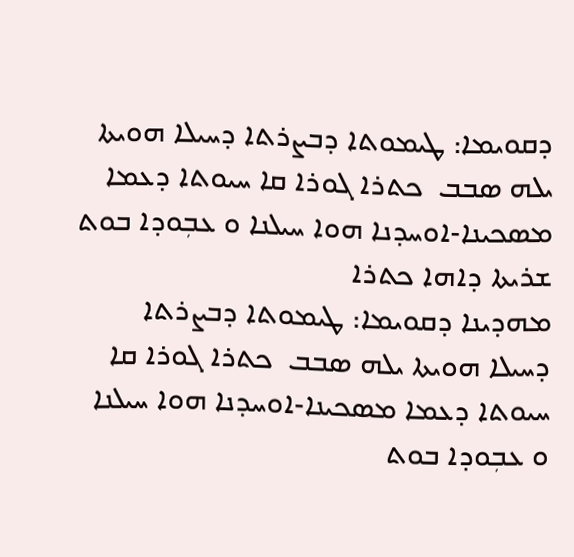ܕܩܘܝܡܐ: ܛܝܡܘܬܐ ܕܒܨܪܬܐ ܕܚܝܠܐ ܗܘܝܬܐ ܝܠܗ ܣܒܒ  ܟܬܪܐ ܓܘܪܐ ܩܐ ܚܝܘܬܐ ܕܥܡܐ ܡܣܟܝܢܐ-ܐܘܚܕܢܐ ܗܘܐ ܚܝܠܢܐ ܘ ܥܒܼܘܕܐ ܒܘܬ ܫܪܝܬܐ ܕܐܗܐ ܟܬܪܐ
ܡܗܕܝܢܐ ܕܩܘܝܡܐ: ܛܝܡܘܬܐ ܕܒܨܪܬܐ ܕܚܝܠܐ ܗܘܝܬܐ ܝܠܗ ܣܒܒ  ܟܬܪܐ ܓܘܪܐ ܩܐ ܚܝܘܬܐ ܕܥܡܐ ܡܣܟܝܢܐ-ܐܘܚܕܢܐ ܗܘܐ ܚܝܠܢܐ ܘ ܥܒܼܘܕܐ ܒܘܬ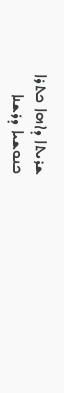ܫܪܝܬܐ ܕܐܗܐ ܟܬܪܐ
ܟܢܘܫܝܐ ܕܪܫܢܐ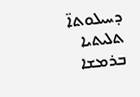ܕܚܝܠܘܬܐ̈ ܬܠܝܬܝܐ  ܒܪܡܫܐ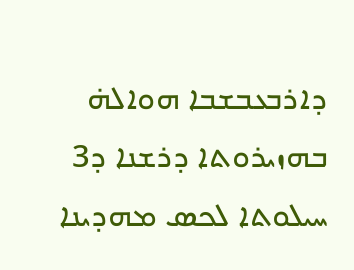ܕܐܪܒܥܒܫܒܐ ܗܘܐܠܗ̇ ܒܗܙܝܪܘܬܐ ܕܪܫܢܐ ܕ3 ܚܝܠܘܬܐ ܠܟܣ ܡܗܕܝܢܐ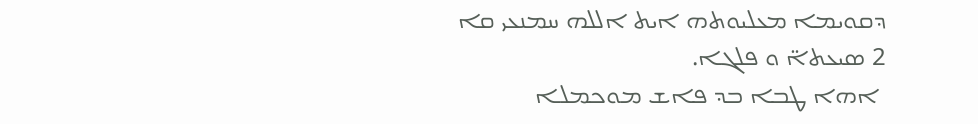ܕܩܘܝܡܐ ܡܥܠܝܘܬܗ ܐܝܬ ܐܠܠܗ ܚܡܢܥܝ ܩܐ 2 ܣܝܥܬܐ̈ ܘ ܦܠܓܐ.
 ܐܗܐ ܛܒܐ ܒܕ ܦܐܫ ܡܘܟܡܠܐ